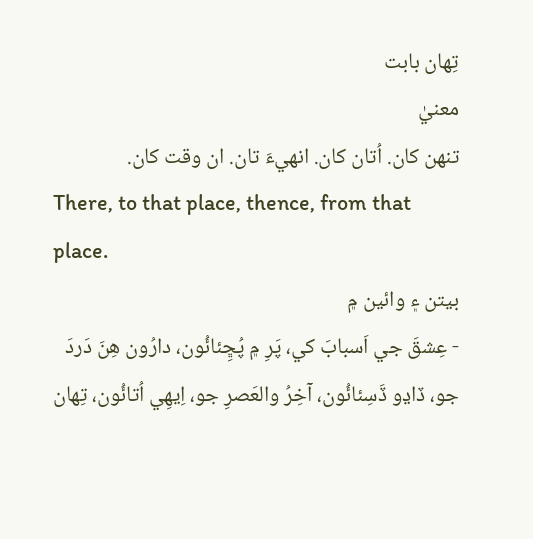تِھان بابت
معنيٰ
تنھن کان. اُتان کان. انهيءَ تان. ان وقت کان.
There, to that place, thence, from that place.
بيتن ۽ وائين ۾
- عِشقَ جي اَسبابَ کي، پَرِ ۾ پُڇِئائُون، دارُون ھِنَ دَردَ جو، ڏاڍو ڏَسِئائُون، آخِرُ والعَصرِ جو، اِيھِي اُتائُون، تِھان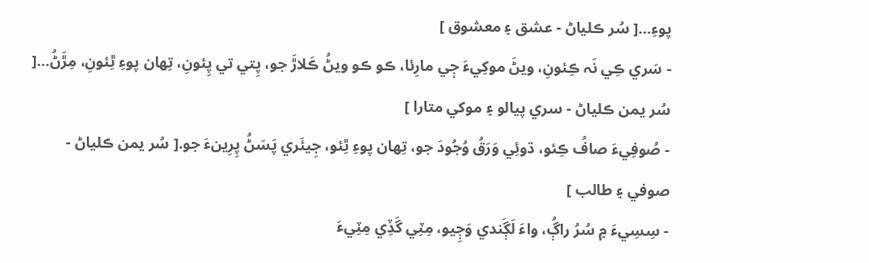پوءِ…[ سُر ڪلياڻ - عشق ۽ معشوق ]
- سَري ڪِي نَہ ڪِئونِ، ويڻَ موکِيءَ جٖي مارِئا، ڪو ڪو ويڻُ ڪَلاڙَ جو، پِتي تي پِئونِ، تِھان پوءِ ٿِئونِ، مِڙَڻُ…[ سُر يمن ڪلياڻ - سري پيالو ۽ موکي متارا ]
- صُوفِيءَ صافُ ڪِئو، ڌوئِي وَرَقُ وُجُودَ جو، تِھان پوءِ ٿِئو، جِيئَري پَسَڻُ پِرِينءَ جو.[ سُر يمن ڪلياڻ - صوفي ۽ طالب ]
- سِسِيءَ ۾ سُرُ راڳُ، واءَ لَڳَندي وَڄِيو، مِٽِي گَڏِي مِٽِيءَ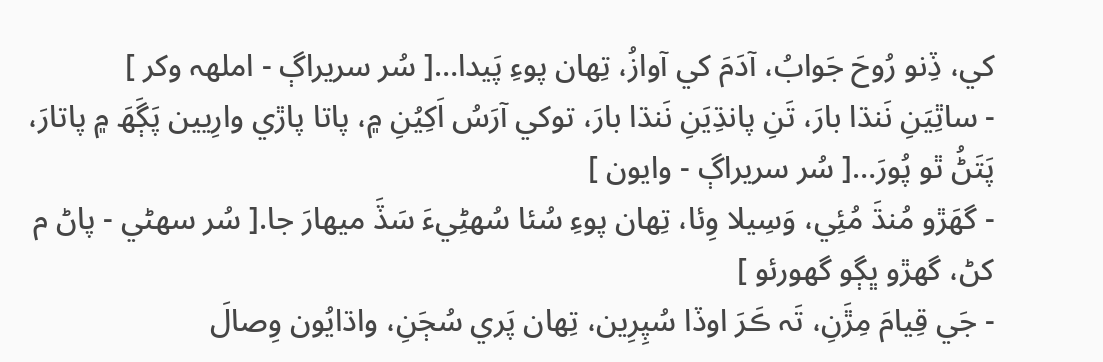کي، ڏِنو رُوحَ جَوابُ، آدَمَ کي آوازُ، تِھان پوءِ پَيدا…[ سُر سريراڳ - املهہ وکر ]
- ساٿِيَنِ نَنڌا بارَ، تَنِ پانڌِيَنِ نَنڌا بارَ، توکي آرَسُ اَکِيُنِ ۾، پاتا پاڙي وارِيين پَڳَھَ ۾ پاتارَ، پَتَڻُ ٿو پُورَ…[ سُر سريراڳ - وايون ]
- گهَڙو مُنڌَ مُئِي، وَسِيلا وِئا، تِھان پوءِ سُئا سُهڻِيءَ سَڏَ ميھارَ جا.[ سُر سھڻي - پاڻ م کڻ، گهڙو ڀڳو گهورئو ]
- جَي قِيامَ مِڙَنِ، تَہ ڪَرَ اوڏا سُپِرِين، تِھان پَري سُڄَنِ، واڌايُون وِصالَ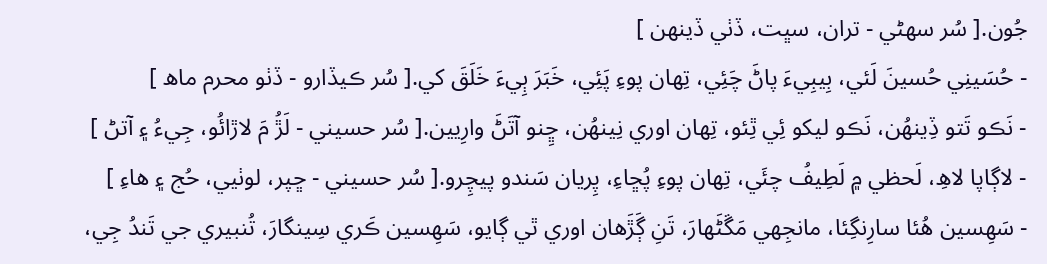جُون.[ سُر سھڻي - تران، سڀت، ڏٺي ڏينھن ]
- حُسَينِي حُسينَ لَئي، بِيبِيءَ پاڻَ چَئِي، تِھان پوءِ پَئِي، خَبَرَ ٻِيءَ خَلَقَ کي.[ سُر ڪيڏارو - ڏٺو محرم ماھ ]
- نَڪو تَتو ڏِينھُن، نَڪو ليکو ئِي ٿِئو، تِھان اوري نِينھُن، ڇِنو آتَڻَ وارِيين.[ سُر حسيني - لَڙُ مَ لاڙائُو، جِيءُ ۽ آتڻ ]
- لاڳاپا لاھِ، لَحظي ۾ لَطِيفُ چئَي، تِھان پوءِ پُڇاءِ، پِريان سَندو پيچِرو.[ سُر حسيني - ڇپر، لوٺيي، حُج ۽ ھاءِ ]
- سَھِسين ھُئا سارِنگِئا، مانجِهي مَڱڻَھارَ، تَنِ ڳَڙَھان اوري ٿي ڳايو، سَھِسين ڪَري سِينگارَ، تُنبيري جي تَندُ جِي،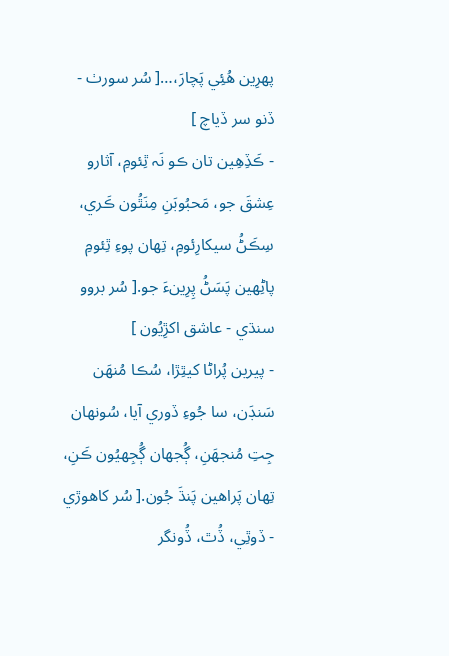پھرِين ھُئِي پَچارَ،…[ سُر سورٺ - ڏنو سر ڏياچ ]
- ڪَڏِھِين تان ڪو نَہ ٿِئومِ، آثارو عِشقَ جو، مَحبُوبَنِ مِنَٿُون ڪَري، سِڪَڻُ سيکارِئومِ، تِھان پوءِ ٿِئومِ پاڻِهين پَسَڻُ پِرِينءَ جو.[ سُر بروو سنڌي - عاشق اکڙِيُون ]
- پيرين پُراڻا کيٿِڙا، سُڪا مُنھَن سَنڊَن، سا جُوءِ ڏوري آيا، سُونھان جِتِ مُنجهَنِ، ڳُجهان ڳُجِهيُون ڪَنِ، تِھان پَراھين پَنڌَ جُون.[ سُر کاھوڙي - ڏوٿِي، ڏُٿ، ڏُونگر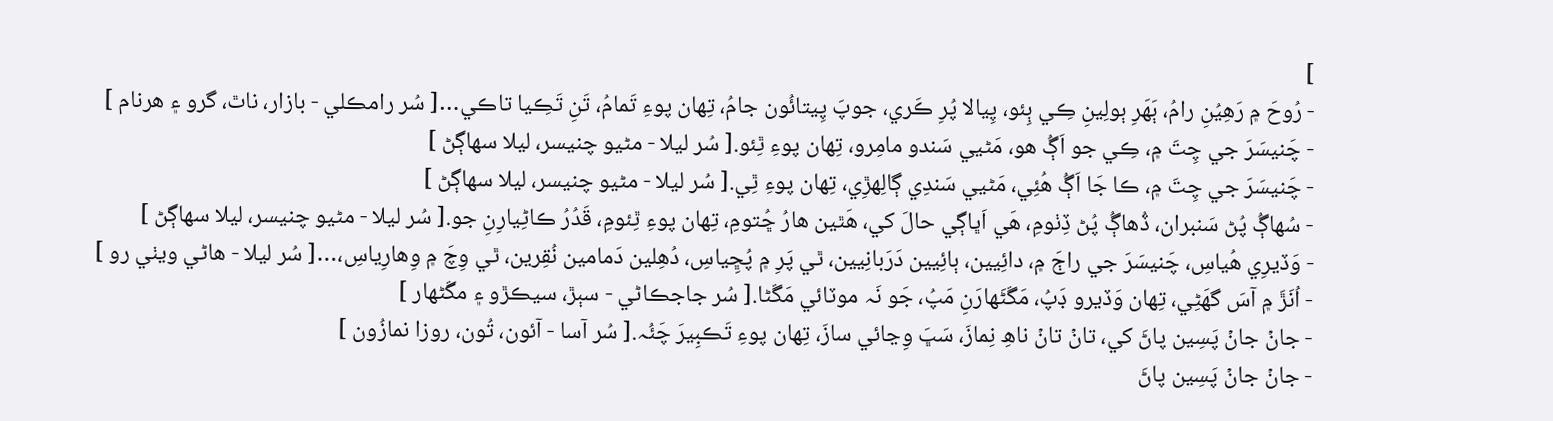]
- رُوحَ ۾ رَھِيُنِ رامُ، ٻَھَرِ ٻولِينِ ڪِي ٻِئو، پِيالا پُرِ ڪَري، جوپَ پِيتائُون جامُ، تِھان پوءِ تَمامُ، تَنِ تَڪِيا تاڪي…[ سُر رامڪلي - بازار، ناٿ، گرو ۽ ھرنام ]
- چَنيسَرَ جي چِتَ ۾، ڪِي جو اَڳُ ھو، مَڻيي سَندو مامِرو، تِھان پوءِ ٿِئو.[ سُر ليلا - مڻيو چنيسر، ليلا سھاڳڻ ]
- چَنيسَرَ جي چِتَ ۾، ڪا جَا اَڳُ ھُئِي، مَڻيي سَندِي ڳالِهڙِي، تِھان پوءِ ٿِي.[ سُر ليلا - مڻيو چنيسر، ليلا سھاڳڻ ]
- سُھاڳُ پُڻ سَنبران، ڏُھاڳُ پُڻ ڏِٺومِ، ھَي اَڀاڳي حالَ کي، ھَٿين ھارُ ڇُتومِ، تِھان پوءِ ٿِئومِ، قَدُرُ ڪاڻِيارِنِ جو.[ سُر ليلا - مڻيو چنيسر، ليلا سھاڳڻ ]
- وَڏيرِي ھُياسِ، چَنيسَرَ جي راڄَ ۾، دائِيين، ٻائِيين دَرَبانِيين، ٿي پَرِ ۾ پُڇِياسِ، دُھِلين دَمامين نُقِرين، ٿي وِچَ ۾ وِھارِياسِ،…[ سُر ليلا - ھاڻي ويٺي رو ]
- اُنَڙَ ۾ آسَ گهَڻِي، تِھان وَڏيرو ڊَپُ، مَڱڻَھارَنِ مَپُ، جَو نَہ موٽائي مَڱڻا.[ سُر جاجڪاڻي - سٻڙ، سيڪڙو ۽ مڱڻھار ]
- جانۡ جانۡ پَسِين پاڻَ کي، تانۡ تانۡ ناھِ نِمازَ، سَڀَ وِڃائي سازَ، تِھان پوءِ تَڪبِيرَ چَئُہ.[ سُر آسا - آئون، تُون، روزا نمازُون ]
- جانۡ جانۡ پَسِين پاڻَ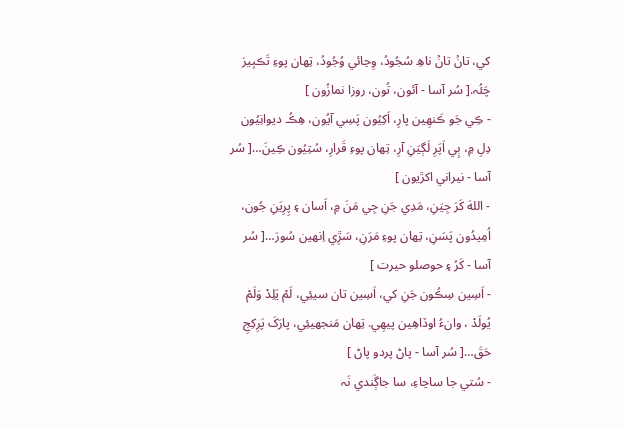کي، تانۡ تانۡ ناھِ سُجُودُ، وِڃائي وُجُودُ، تِھان پوءِ تَڪبِيرَ چَئُہ.[ سُر آسا - آئون، تُون، روزا نمازُون ]
- ڪِي جَو ڪَنھِين پارِ، اَکِيُون پَسِي آيُون، ھِڪُ ديوانِيُون دِلِ ۾، ٻِي اَپَرِ لَڳيَنِ آرِ، تِھان پوءِ قَرارِ، سُتِيُون ڪِينَ…[ سُر آسا - نيراني اکڙيون ]
- اللهَ کَرَ جِيَنِ، مَدِي جَنِ جِي مَنَ ۾، اَسان ۽ پِرِيَنِ جُون، اُمِيدُون پَسَنِ، تِھان پوءِ مَرَنِ، سَڙِي اِنهين سُورَ…[ سُر آسا - کَرُ ۽ حوصلو حيرت ]
- اَسِين سِڪُون جَنِ کي، اَسِين تان سيئِي، لَمْ يَلِدْ وَلَمْ يُولَدْ ، وانءُ اوڏاھِين پيھِي. تِھان مَنجهيئِي، پارَکَ پَرِکِجِ حَقَ…[ سُر آسا - پاڻ پردو پاڻ ]
- سُتي جا ساڃاءِ، سا جاڳَندي نَہ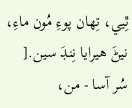ٿِيي، تِھان پوءِ مُون ماءِ، نيڻَ ھيرايا نِنڊَ سين.[ سُر آسا - من،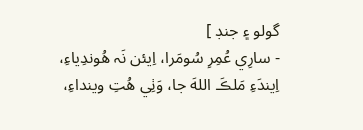گولو ۽ جنڊ ]
- سارِي عُمِرِ سُومَرا، اِيئن نَہ هُوندِياءِ، اِيندَءِ مَلڪَ اللهَ جا، وَٺِي هُتِ وينداءِ،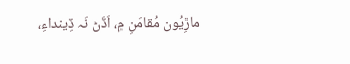ماڙِيُون مُقامَنِ ۾، اَڏَڻ نَہ ڏِينداءِ،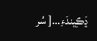ڍَڪِيندَءِ…[ سُر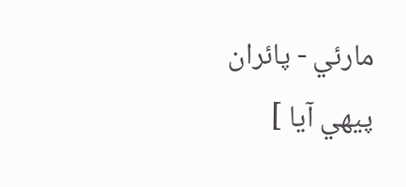مارئي - پائران پيھي آيا ]